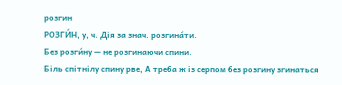розгин
РОЗГИ́Н, у, ч. Дія за знач. розгина́ти.
Без розги́ну — не розгинаючи спини.
Біль спітнілу спину рве, А треба ж із серпом без розгину згинаться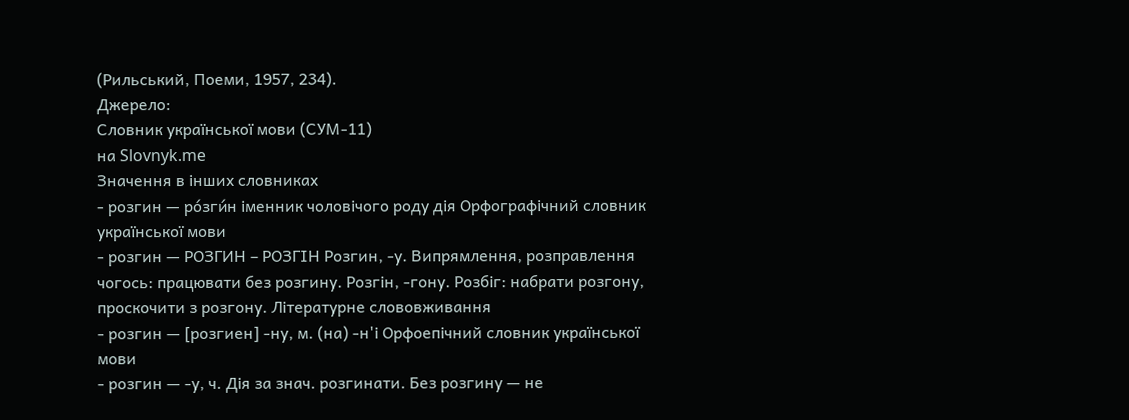(Рильський, Поеми, 1957, 234).
Джерело:
Словник української мови (СУМ-11)
на Slovnyk.me
Значення в інших словниках
- розгин — ро́зги́н іменник чоловічого роду дія Орфографічний словник української мови
- розгин — РОЗГИН – РОЗГІН Розгин, -у. Випрямлення, розправлення чогось: працювати без розгину. Розгін, -гону. Розбіг: набрати розгону, проскочити з розгону. Літературне слововживання
- розгин — [розгиен] -ну, м. (на) -н'і Орфоепічний словник української мови
- розгин — -у, ч. Дія за знач. розгинати. Без розгину — не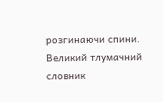розгинаючи спини. Великий тлумачний словник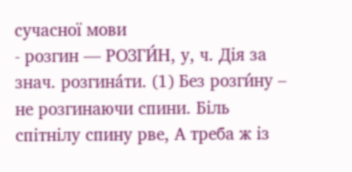сучасної мови
- розгин — РОЗГИ́Н, у, ч. Дія за знач. розгина́ти. (1) Без розги́ну – не розгинаючи спини. Біль спітнілу спину рве, А треба ж із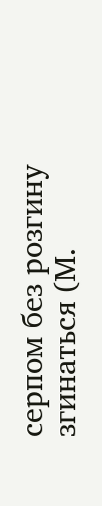серпом без розгину згинаться (М.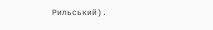Рильський).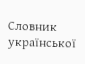Словник української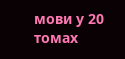мови у 20 томах